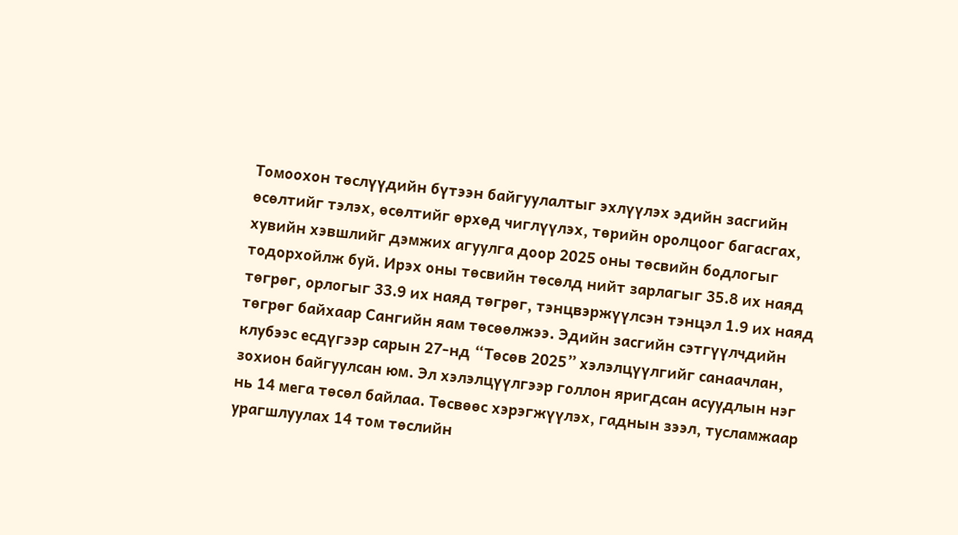Томоохон төслүүдийн бүтээн байгуулалтыг эхлүүлэх эдийн засгийн өсөлтийг тэлэх, өсөлтийг өрхөд чиглүүлэх, төрийн оролцоог багасгах, хувийн хэвшлийг дэмжих агуулга доор 2025 оны төсвийн бодлогыг тодорхойлж буй. Ирэх оны төсвийн төсөлд нийт зарлагыг 35.8 их наяд төгрөг, орлогыг 33.9 их наяд төгрөг, тэнцвэржүүлсэн тэнцэл 1.9 их наяд төгрөг байхаар Сангийн яам төсөөлжээ. Эдийн засгийн сэтгүүлчдийн клубээс есдүгээр сарын 27-нд “Төсөв 2025” хэлэлцүүлгийг санаачлан, зохион байгуулсан юм. Эл хэлэлцүүлгээр голлон яригдсан асуудлын нэг нь 14 мега төсөл байлаа. Төсвөөс хэрэгжүүлэх, гаднын зээл, тусламжаар урагшлуулах 14 том төслийн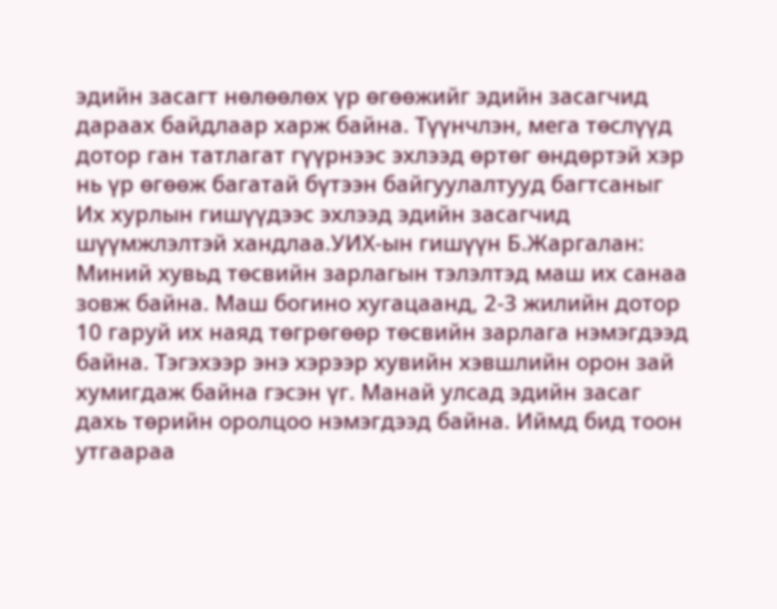эдийн засагт нөлөөлөх үр өгөөжийг эдийн засагчид дараах байдлаар харж байна. Түүнчлэн, мега төслүүд дотор ган татлагат гүүрнээс эхлээд өртөг өндөртэй хэр нь үр өгөөж багатай бүтээн байгуулалтууд багтсаныг Их хурлын гишүүдээс эхлээд эдийн засагчид шүүмжлэлтэй хандлаа.УИХ-ын гишүүн Б.Жаргалан: Миний хувьд төсвийн зарлагын тэлэлтэд маш их санаа зовж байна. Маш богино хугацаанд, 2-3 жилийн дотор 10 гаруй их наяд төгрөгөөр төсвийн зарлага нэмэгдээд байна. Тэгэхээр энэ хэрээр хувийн хэвшлийн орон зай хумигдаж байна гэсэн үг. Манай улсад эдийн засаг дахь төрийн оролцоо нэмэгдээд байна. Иймд бид тоон утгаараа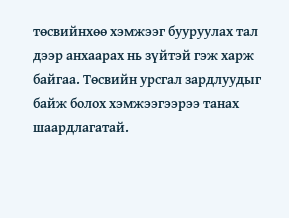төсвийнхөө хэмжээг бууруулах тал дээр анхаарах нь зүйтэй гэж харж байгаа. Төсвийн урсгал зардлуудыг байж болох хэмжээгээрээ танах шаардлагатай.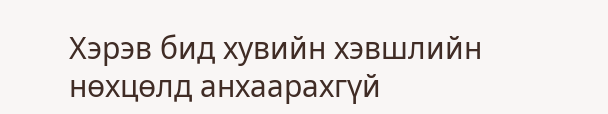Хэрэв бид хувийн хэвшлийн нөхцөлд анхаарахгүй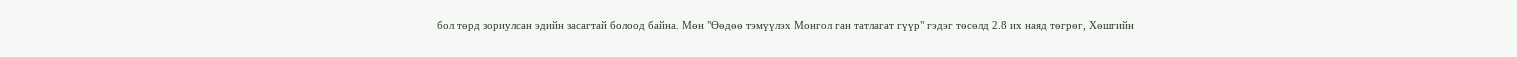бол төрд зориулсан эдийн засагтай болоод байна. Мөн "Өөдөө тэмүүлэх Монгол ган татлагат гүүр" гэдэг төсөлд 2.8 их наяд төгрөг, Хөшгийн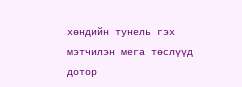хөндийн тунель гэх мэтчилэн мега төслүүд дотор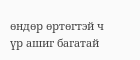өндөр өртөгтэй ч үр ашиг багатай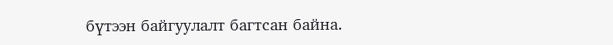бүтээн байгуулалт багтсан байна.